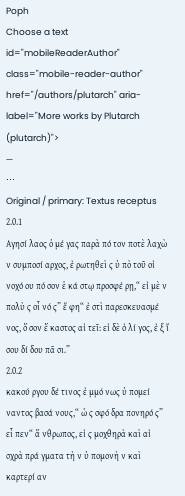Poph
Choose a text
id="mobileReaderAuthor" class="mobile-reader-author" href="/authors/plutarch" aria-label="More works by Plutarch (plutarch)">
—
⋯
Original / primary: Textus receptus
2.0.1
Αγησί λαος ὁ μέ γας παρὰ πό τον ποτὲ λαχὼ ν συμποσί αρχος, ἐ ρωτηθεὶ ς ὑ πὸ τοῦ οἰ νοχό ου πό σον ἑ κά στῳ προσφέ ρῃ,“ εἰ μὲ ν πολὺ ς οἶ νό ς” ἔ φη“ ἐ στὶ παρεσκευασμέ νος, ὅ σον ἕ καστος αἰ τεῖ: εἰ δὲ ὀ λί γος, ἐ ξ ἴ σου δί δου πᾶ σι.”
2.0.2
κακού ργου δέ τινος ἐ μμό νως ὑ πομεί ναντος βασά νους,“ ὡ ς σφό δρα πονηρό ς” εἶ πεν“ ἅ νθρωπος, εἰ ς μοχθηρὰ καὶ αἰ σχρὰ πρά γματα τὴ ν ὑ πομονὴ ν καὶ καρτερί αν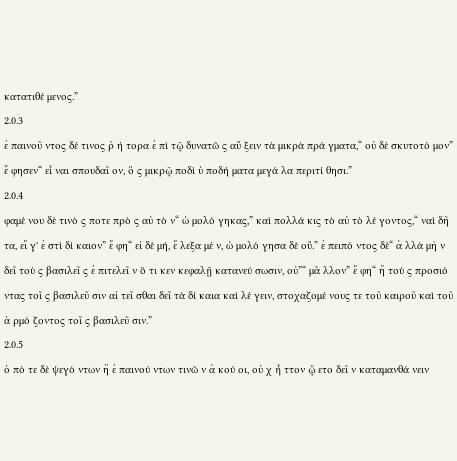κατατιθέ μενος.”
2.0.3
ἐ παινοῦ ντος δέ τινος ῥ ή τορα ἐ πὶ τῷ δυνατῶ ς αὔ ξειν τὰ μικρὰ πρά γματα,“ οὐ δὲ σκυτοτό μον” ἔ φησεν“ εἶ ναι σπουδαῖ ον, ὃ ς μικρῷ ποδὶ ὑ ποδή ματα μεγά λα περιτί θησι.”
2.0.4
φαμέ νου δὲ τινό ς ποτε πρὸ ς αὐ τὸ ν“ ὡ μολό γηκας,” καὶ πολλά κις τὸ αὐ τὸ λέ γοντος,“ ναὶ δῆ τα, εἴ γ' ἐ στὶ δί καιον” ἔ φη“ εἰ δὲ μή, ἔ λεξα μέ ν, ὡ μολό γησα δὲ οὔ.” ἐ πειπό ντος δὲ“ ἀ λλὰ μὴ ν δεῖ τοὺ ς βασιλεῖ ς ἐ πιτελεῖ ν ὅ τι κεν κεφαλῇ κατανεύ σωσιν, οὐ”“ μᾶ λλον” ἔ φη“ ἢ τοὺ ς προσιό ντας τοῖ ς βασιλεῦ σιν αἰ τεῖ σθαι δεῖ τὰ δί καια καὶ λέ γειν, στοχαζομέ νους τε τοῦ καιροῦ καὶ τοῦ ἁ ρμό ζοντος τοῖ ς βασιλεῦ σιν.”
2.0.5
ὁ πό τε δὲ ψεγό ντων ἢ ἐ παινού ντων τινῶ ν ἀ κού οι, οὐ χ ἧ ττον ᾤ ετο δεῖ ν καταμανθά νειν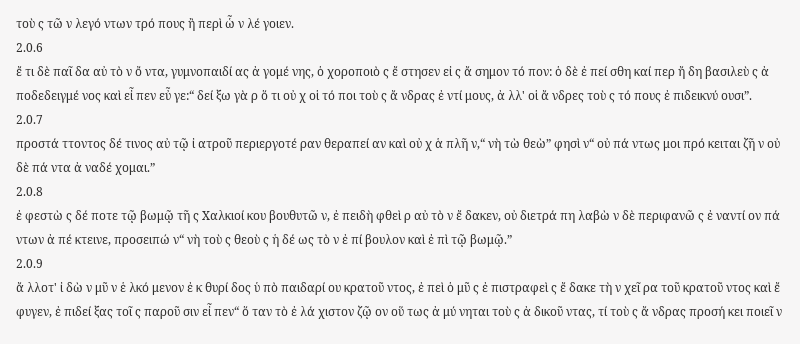τοὺ ς τῶ ν λεγό ντων τρό πους ἢ περὶ ὧ ν λέ γοιεν.
2.0.6
ἔ τι δὲ παῖ δα αὐ τὸ ν ὄ ντα, γυμνοπαιδί ας ἀ γομέ νης, ὁ χοροποιὸ ς ἔ στησεν εἰ ς ἄ σημον τό πον: ὁ δὲ ἐ πεί σθη καί περ ἤ δη βασιλεὺ ς ἀ ποδεδειγμέ νος καὶ εἶ πεν εὖ γε:“ δεί ξω γὰ ρ ὅ τι οὐ χ οἱ τό ποι τοὺ ς ἄ νδρας ἐ ντί μους, ἀ λλ' οἱ ἄ νδρες τοὺ ς τό πους ἐ πιδεικνύ ουσι”.
2.0.7
προστά ττοντος δέ τινος αὐ τῷ ἰ ατροῦ περιεργοτέ ραν θεραπεί αν καὶ οὐ χ ἁ πλῆ ν,“ νὴ τὼ θεὼ” φησὶ ν“ οὐ πά ντως μοι πρό κειται ζῆ ν οὐ δὲ πά ντα ἀ ναδέ χομαι.”
2.0.8
ἐ φεστὼ ς δέ ποτε τῷ βωμῷ τῆ ς Χαλκιοί κου βουθυτῶ ν, ἐ πειδὴ φθεὶ ρ αὐ τὸ ν ἔ δακεν, οὐ διετρά πη λαβὼ ν δὲ περιφανῶ ς ἐ ναντί ον πά ντων ἀ πέ κτεινε, προσειπώ ν“ νὴ τοὺ ς θεοὺ ς ἡ δέ ως τὸ ν ἐ πί βουλον καὶ ἐ πὶ τῷ βωμῷ.”
2.0.9
ἄ λλοτ' ἰ δὼ ν μῦ ν ἑ λκό μενον ἐ κ θυρί δος ὑ πὸ παιδαρί ου κρατοῦ ντος, ἐ πεὶ ὁ μῦ ς ἐ πιστραφεὶ ς ἔ δακε τὴ ν χεῖ ρα τοῦ κρατοῦ ντος καὶ ἔ φυγεν, ἐ πιδεί ξας τοῖ ς παροῦ σιν εἶ πεν“ ὅ ταν τὸ ἐ λά χιστον ζῷ ον οὕ τως ἀ μύ νηται τοὺ ς ἀ δικοῦ ντας, τί τοὺ ς ἄ νδρας προσή κει ποιεῖ ν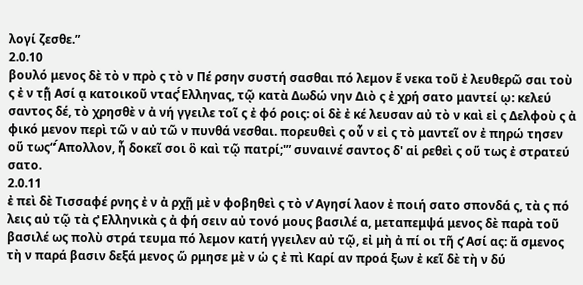λογί ζεσθε.”
2.0.10
βουλό μενος δὲ τὸ ν πρὸ ς τὸ ν Πέ ρσην συστή σασθαι πό λεμον ἕ νεκα τοῦ ἐ λευθερῶ σαι τοὺ ς ἐ ν τῇ̓ Ασί ᾳ κατοικοῦ ντας̔́ Ελληνας, τῷ κατὰ Δωδώ νην Διὸ ς ἐ χρή σατο μαντεί ῳ: κελεύ σαντος δέ, τὸ χρησθὲ ν ἀ νή γγειλε τοῖ ς ἐ φό ροις: οἱ δὲ ἐ κέ λευσαν αὐ τὸ ν καὶ εἰ ς Δελφοὺ ς ἀ φικό μενον περὶ τῶ ν αὐ τῶ ν πυνθά νεσθαι. πορευθεὶ ς οὖ ν εἰ ς τὸ μαντεῖ ον ἐ πηρώ τησεν οὕ τως“̓́ Απολλον, ἦ δοκεῖ σοι ὃ καὶ τῷ πατρί;'” συναινέ σαντος δ' αἱ ρεθεὶ ς οὕ τως ἐ στρατεύ σατο.
2.0.11
ἐ πεὶ δὲ Τισσαφέ ρνης ἐ ν ἀ ρχῇ μὲ ν φοβηθεὶ ς τὸ ν̓ Αγησί λαον ἐ ποιή σατο σπονδά ς, τὰ ς πό λεις αὐ τῷ τὰ ς̔ Ελληνικὰ ς ἀ φή σειν αὐ τονό μους βασιλέ α, μεταπεμψά μενος δὲ παρὰ τοῦ βασιλέ ως πολὺ στρά τευμα πό λεμον κατή γγειλεν αὐ τῷ, εἰ μὴ ἀ πί οι τῆ ς̓ Ασί ας: ἄ σμενος τὴ ν παρά βασιν δεξά μενος ὥ ρμησε μὲ ν ὡ ς ἐ πὶ Καρί αν προά ξων ἐ κεῖ δὲ τὴ ν δύ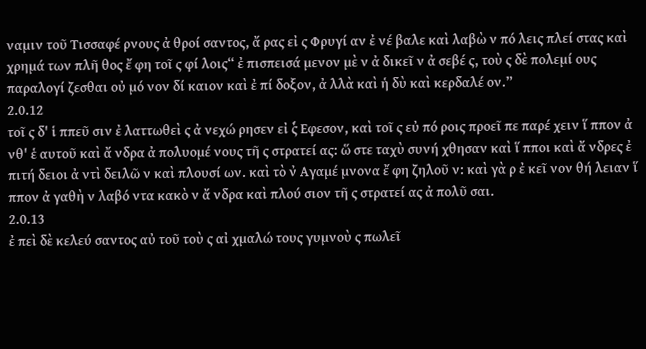ναμιν τοῦ Τισσαφέ ρνους ἀ θροί σαντος, ἄ ρας εἰ ς Φρυγί αν ἐ νέ βαλε καὶ λαβὼ ν πό λεις πλεί στας καὶ χρημά των πλῆ θος ἔ φη τοῖ ς φί λοις“ ἐ πισπεισά μενον μὲ ν ἀ δικεῖ ν ἀ σεβέ ς, τοὺ ς δὲ πολεμί ους παραλογί ζεσθαι οὐ μό νον δί καιον καὶ ἐ πί δοξον, ἀ λλὰ καὶ ἡ δὺ καὶ κερδαλέ ον.”
2.0.12
τοῖ ς δ' ἱ ππεῦ σιν ἐ λαττωθεὶ ς ἀ νεχώ ρησεν εἰ ς̓́ Εφεσον, καὶ τοῖ ς εὐ πό ροις προεῖ πε παρέ χειν ἵ ππον ἀ νθ' ἑ αυτοῦ καὶ ἄ νδρα ἀ πολυομέ νους τῆ ς στρατεί ας: ὥ στε ταχὺ συνή χθησαν καὶ ἵ πποι καὶ ἄ νδρες ἐ πιτή δειοι ἀ ντὶ δειλῶ ν καὶ πλουσί ων. καὶ τὸ ν̓ Αγαμέ μνονα ἔ φη ζηλοῦ ν: καὶ γὰ ρ ἐ κεῖ νον θή λειαν ἵ ππον ἀ γαθὴ ν λαβό ντα κακὸ ν ἄ νδρα καὶ πλού σιον τῆ ς στρατεί ας ἀ πολῦ σαι.
2.0.13
ἐ πεὶ δὲ κελεύ σαντος αὐ τοῦ τοὺ ς αἰ χμαλώ τους γυμνοὺ ς πωλεῖ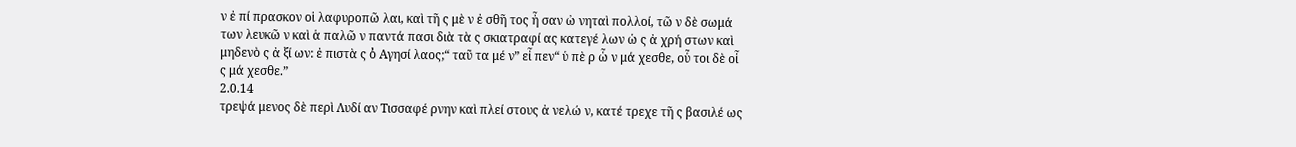ν ἐ πί πρασκον οἱ λαφυροπῶ λαι, καὶ τῆ ς μὲ ν ἐ σθῆ τος ἦ σαν ὠ νηταὶ πολλοί, τῶ ν δὲ σωμά των λευκῶ ν καὶ ἁ παλῶ ν παντά πασι διὰ τὰ ς σκιατραφί ας κατεγέ λων ὡ ς ἀ χρή στων καὶ μηδενὸ ς ἀ ξί ων: ἐ πιστὰ ς ὁ̓ Αγησί λαος;“ ταῦ τα μέ ν” εἶ πεν“ ὑ πὲ ρ ὧ ν μά χεσθε, οὗ τοι δὲ οἷ ς μά χεσθε.”
2.0.14
τρεψά μενος δὲ περὶ Λυδί αν Τισσαφέ ρνην καὶ πλεί στους ἀ νελώ ν, κατέ τρεχε τῆ ς βασιλέ ως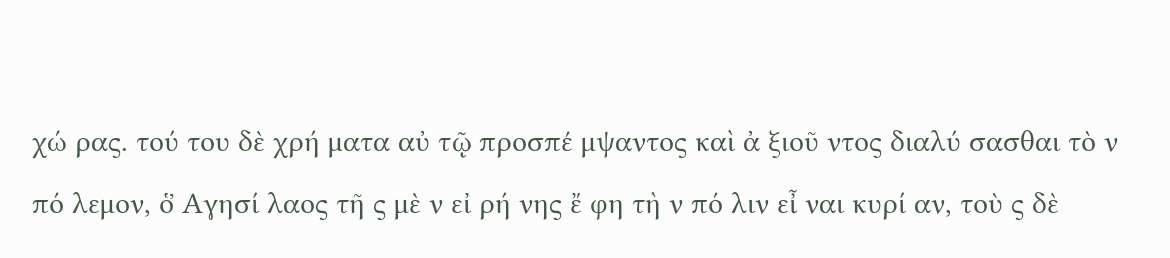χώ ρας. τού του δὲ χρή ματα αὐ τῷ προσπέ μψαντος καὶ ἀ ξιοῦ ντος διαλύ σασθαι τὸ ν πό λεμον, ὁ̓ Αγησί λαος τῆ ς μὲ ν εἰ ρή νης ἔ φη τὴ ν πό λιν εἶ ναι κυρί αν, τοὺ ς δὲ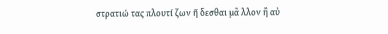στρατιώ τας πλουτί ζων ἥ δεσθαι μᾶ λλον ἢ αὐ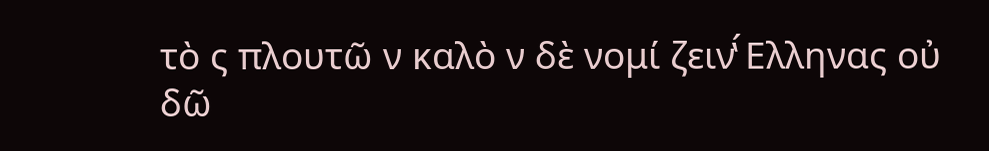τὸ ς πλουτῶ ν καλὸ ν δὲ νομί ζειν̔́ Ελληνας οὐ δῶ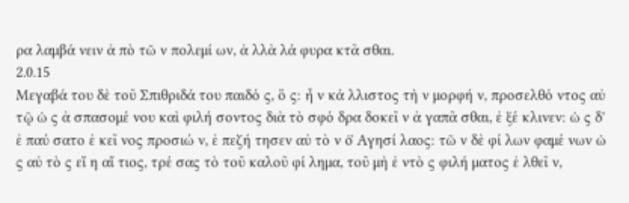ρα λαμβά νειν ἀ πὸ τῶ ν πολεμί ων, ἀ λλὰ λά φυρα κτᾶ σθαι.
2.0.15
Μεγαβά του δὲ τοῦ Σπιθριδά του παιδό ς, ὃ ς: ἦ ν κά λλιστος τὴ ν μορφή ν, προσελθό ντος αὐ τῷ ὡ ς ἀ σπασομέ νου καὶ φιλή σοντος διὰ τὸ σφό δρα δοκεῖ ν ἀ γαπᾶ σθαι, ἐ ξέ κλινεν: ὡ ς δ' ἐ παύ σατο ἐ κεῖ νος προσιώ ν, ἐ πεζή τησεν αὐ τὸ ν ὁ̓ Αγησί λαος: τῶ ν δὲ φί λων φαμέ νων ὡ ς αὐ τὸ ς εἴ η αἴ τιος, τρέ σας τὸ τοῦ καλοῦ φί λημα, τοῦ μὴ ἐ ντὸ ς φιλή ματος ἐ λθεῖ ν,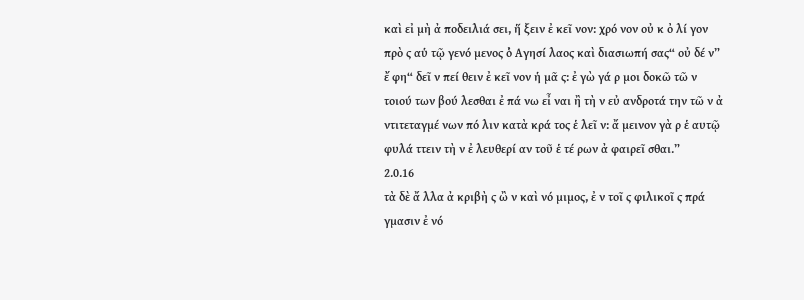καὶ εἰ μὴ ἀ ποδειλιά σει, ἥ ξειν ἐ κεῖ νον: χρό νον οὐ κ ὀ λί γον πρὸ ς αὑ τῷ γενό μενος ὁ̓ Αγησί λαος καὶ διασιωπή σας“ οὐ δέ ν” ἔ φη“ δεῖ ν πεί θειν ἐ κεῖ νον ἡ μᾶ ς: ἐ γὼ γά ρ μοι δοκῶ τῶ ν τοιού των βού λεσθαι ἐ πά νω εἶ ναι ἢ τὴ ν εὐ ανδροτά την τῶ ν ἀ ντιτεταγμέ νων πό λιν κατὰ κρά τος ἑ λεῖ ν: ἄ μεινον γὰ ρ ἑ αυτῷ φυλά ττειν τὴ ν ἐ λευθερί αν τοῦ ἑ τέ ρων ἀ φαιρεῖ σθαι.”
2.0.16
τὰ δὲ ἄ λλα ἀ κριβὴ ς ὢ ν καὶ νό μιμος, ἐ ν τοῖ ς φιλικοῖ ς πρά γμασιν ἐ νό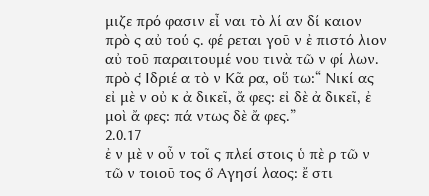μιζε πρό φασιν εἶ ναι τὸ λί αν δί καιον πρὸ ς αὐ τού ς. φέ ρεται γοῦ ν ἐ πιστό λιον αὐ τοῦ παραιτουμέ νου τινὰ τῶ ν φί λων. πρὸ ς̔ Ιδριέ α τὸ ν Κᾶ ρα, οὕ τω:“ Νικί ας εἰ μὲ ν οὐ κ ἀ δικεῖ, ἄ φες: εἰ δὲ ἀ δικεῖ, ἐ μοὶ ἄ φες: πά ντως δὲ ἄ φες.”
2.0.17
ἐ ν μὲ ν οὖ ν τοῖ ς πλεί στοις ὑ πὲ ρ τῶ ν τῶ ν τοιοῦ τος ὁ̓ Αγησί λαος: ἔ στι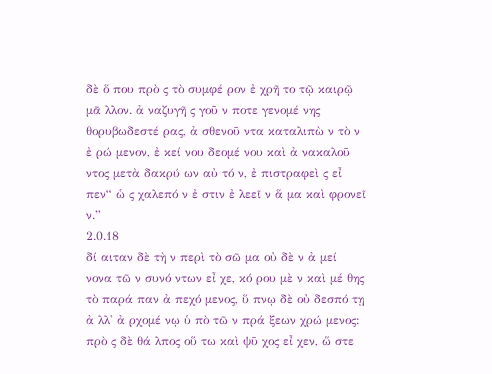δὲ ὅ που πρὸ ς τὸ συμφέ ρον ἐ χρῆ το τῷ καιρῷ μᾶ λλον. ἀ ναζυγῆ ς γοῦ ν ποτε γενομέ νης θορυβωδεστέ ρας, ἀ σθενοῦ ντα καταλιπὼ ν τὸ ν ἐ ρώ μενον, ἐ κεί νου δεομέ νου καὶ ἀ νακαλοῦ ντος μετὰ δακρύ ων αὐ τό ν, ἐ πιστραφεὶ ς εἶ πεν“ ὡ ς χαλεπό ν ἐ στιν ἐ λεεῖ ν ἅ μα καὶ φρονεῖ ν.”
2.0.18
δί αιταν δὲ τὴ ν περὶ τὸ σῶ μα οὐ δὲ ν ἀ μεί νονα τῶ ν συνό ντων εἶ χε, κό ρου μὲ ν καὶ μέ θης τὸ παρά παν ἀ πεχό μενος, ὕ πνῳ δὲ οὐ δεσπό τῃ ἀ λλ' ἀ ρχομέ νῳ ὑ πὸ τῶ ν πρά ξεων χρώ μενος: πρὸ ς δὲ θά λπος οὕ τω καὶ ψῦ χος εἶ χεν, ὥ στε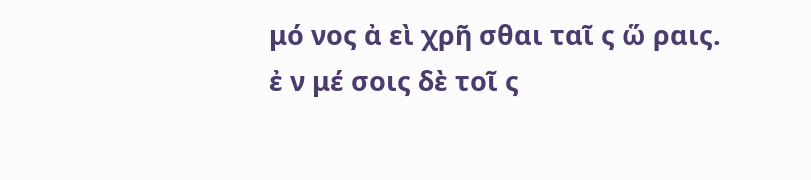μό νος ἀ εὶ χρῆ σθαι ταῖ ς ὥ ραις. ἐ ν μέ σοις δὲ τοῖ ς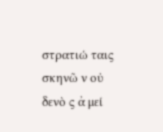στρατιώ ταις σκηνῶ ν οὐ δενὸ ς ἀ μεί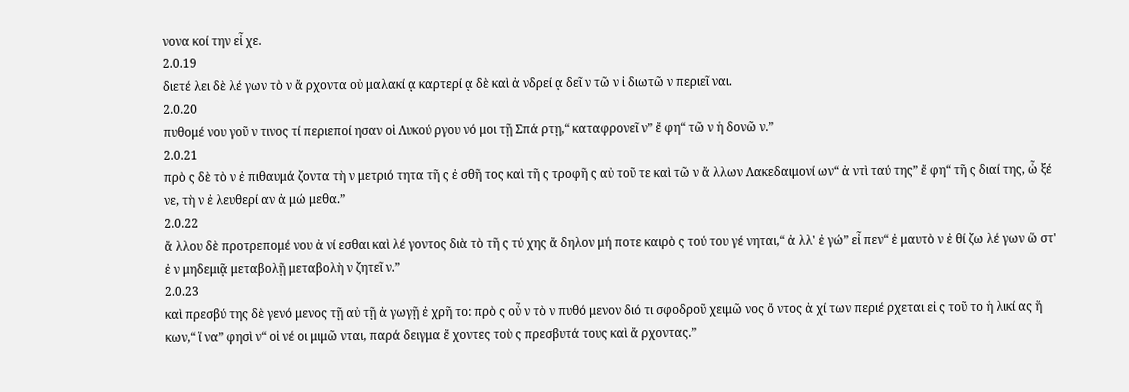νονα κοί την εἶ χε.
2.0.19
διετέ λει δὲ λέ γων τὸ ν ἄ ρχοντα οὐ μαλακί ᾳ καρτερί ᾳ δὲ καὶ ἀ νδρεί ᾳ δεῖ ν τῶ ν ἰ διωτῶ ν περιεῖ ναι.
2.0.20
πυθομέ νου γοῦ ν τινος τί περιεποί ησαν οἱ Λυκού ργου νό μοι τῇ Σπά ρτῃ,“ καταφρονεῖ ν” ἔ φη“ τῶ ν ἡ δονῶ ν.”
2.0.21
πρὸ ς δὲ τὸ ν ἐ πιθαυμά ζοντα τὴ ν μετριό τητα τῆ ς ἐ σθῆ τος καὶ τῆ ς τροφῆ ς αὐ τοῦ τε καὶ τῶ ν ἄ λλων Λακεδαιμονί ων“ ἀ ντὶ ταύ της” ἔ φη“ τῆ ς διαί της, ὦ ξέ νε, τὴ ν ἐ λευθερί αν ἀ μώ μεθα.”
2.0.22
ἄ λλου δὲ προτρεπομέ νου ἀ νί εσθαι καὶ λέ γοντος διὰ τὸ τῆ ς τύ χης ἄ δηλον μή ποτε καιρὸ ς τού του γέ νηται,“ ἀ λλ' ἐ γώ” εἶ πεν“ ἐ μαυτὸ ν ἐ θί ζω λέ γων ὥ στ' ἐ ν μηδεμιᾷ μεταβολῇ μεταβολὴ ν ζητεῖ ν.”
2.0.23
καὶ πρεσβύ της δὲ γενό μενος τῇ αὐ τῇ ἀ γωγῇ ἐ χρῆ το: πρὸ ς οὖ ν τὸ ν πυθό μενον διό τι σφοδροῦ χειμῶ νος ὄ ντος ἀ χί των περιέ ρχεται εἰ ς τοῦ το ἡ λικί ας ἥ κων,“ ἵ να” φησὶ ν“ οἱ νέ οι μιμῶ νται, παρά δειγμα ἔ χοντες τοὺ ς πρεσβυτά τους καὶ ἄ ρχοντας.”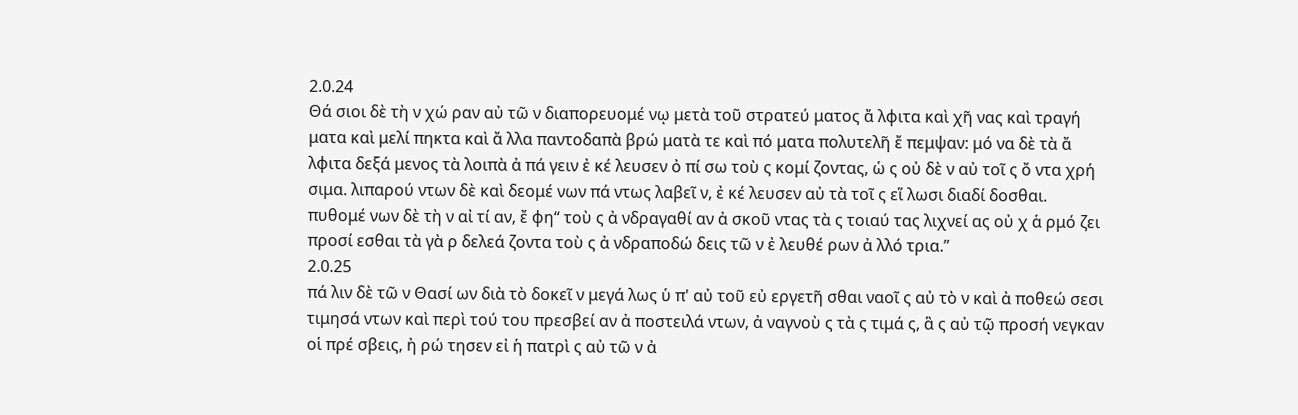2.0.24
Θά σιοι δὲ τὴ ν χώ ραν αὐ τῶ ν διαπορευομέ νῳ μετὰ τοῦ στρατεύ ματος ἄ λφιτα καὶ χῆ νας καὶ τραγή ματα καὶ μελί πηκτα καὶ ἄ λλα παντοδαπὰ βρώ ματὰ τε καὶ πό ματα πολυτελῆ ἔ πεμψαν: μό να δὲ τὰ ἄ λφιτα δεξά μενος τὰ λοιπὰ ἀ πά γειν ἐ κέ λευσεν ὀ πί σω τοὺ ς κομί ζοντας, ὡ ς οὐ δὲ ν αὐ τοῖ ς ὄ ντα χρή σιμα. λιπαρού ντων δὲ καὶ δεομέ νων πά ντως λαβεῖ ν, ἐ κέ λευσεν αὐ τὰ τοῖ ς εἵ λωσι διαδί δοσθαι. πυθομέ νων δὲ τὴ ν αἰ τί αν, ἔ φη“ τοὺ ς ἀ νδραγαθί αν ἀ σκοῦ ντας τὰ ς τοιαύ τας λιχνεί ας οὐ χ ἁ ρμό ζει προσί εσθαι τὰ γὰ ρ δελεά ζοντα τοὺ ς ἀ νδραποδώ δεις τῶ ν ἐ λευθέ ρων ἀ λλό τρια.”
2.0.25
πά λιν δὲ τῶ ν Θασί ων διὰ τὸ δοκεῖ ν μεγά λως ὑ π' αὐ τοῦ εὐ εργετῆ σθαι ναοῖ ς αὐ τὸ ν καὶ ἀ ποθεώ σεσι τιμησά ντων καὶ περὶ τού του πρεσβεί αν ἀ ποστειλά ντων, ἀ ναγνοὺ ς τὰ ς τιμά ς, ἃ ς αὐ τῷ προσή νεγκαν οἱ πρέ σβεις, ἠ ρώ τησεν εἰ ἡ πατρὶ ς αὐ τῶ ν ἀ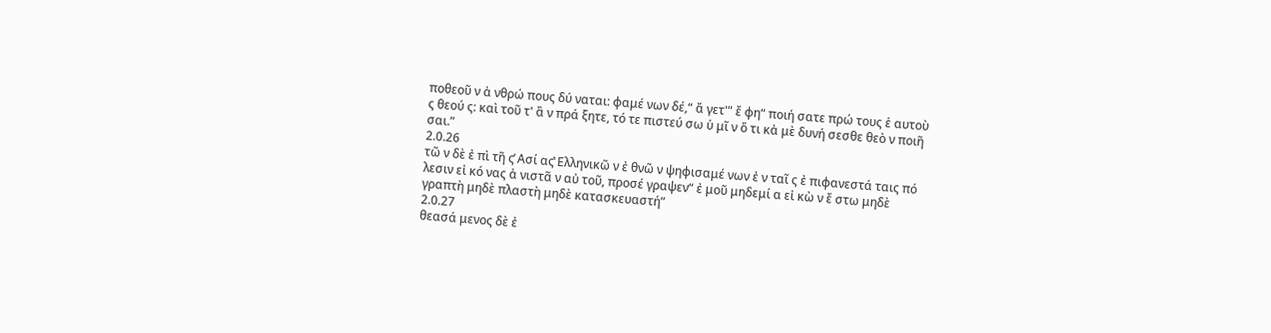ποθεοῦ ν ἀ νθρώ πους δύ ναται: φαμέ νων δέ,“ ἄ γετ'” ἔ φη“ ποιή σατε πρώ τους ἑ αυτοὺ ς θεού ς: καὶ τοῦ τ' ἂ ν πρά ξητε, τό τε πιστεύ σω ὑ μῖ ν ὅ τι κἀ μὲ δυνή σεσθε θεὸ ν ποιῆ σαι.”
2.0.26
τῶ ν δὲ ἐ πὶ τῆ ς̓ Ασί ας̔ Ελληνικῶ ν ἐ θνῶ ν ψηφισαμέ νων ἐ ν ταῖ ς ἐ πιφανεστά ταις πό λεσιν εἰ κό νας ἀ νιστᾶ ν αὐ τοῦ, προσέ γραψεν“ ἐ μοῦ μηδεμί α εἰ κὼ ν ἔ στω μηδὲ γραπτὴ μηδὲ πλαστὴ μηδὲ κατασκευαστή”
2.0.27
θεασά μενος δὲ ἐ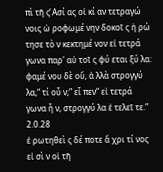πὶ τῆ ς̓ Ασί ας οἰ κί αν τετραγώ νοις ὠ ροφωμέ νην δοκοῖ ς ἠ ρώ τησε τὸ ν κεκτημέ νον εἰ τετρά γωνα παρ' αὐ τοῖ ς φύ εται ξύ λα: φαμέ νου δὲ οὔ, ἀ λλὰ στρογγύ λα,“ τί οὖ ν;” εἶ πεν“ εἰ τετρά γωνα ἦ ν, στρογγύ λα ἐ τελεῖ τε.”
2.0.28
ἐ ρωτηθεὶ ς δέ ποτε ἄ χρι τί νος εἰ σὶ ν οἱ τῆ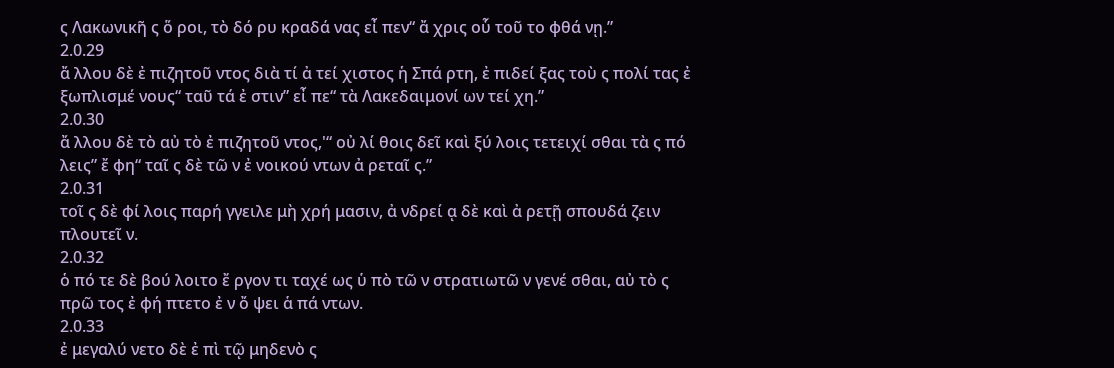ς Λακωνικῆ ς ὅ ροι, τὸ δό ρυ κραδά νας εἶ πεν“ ἄ χρις οὗ τοῦ το φθά νῃ.”
2.0.29
ἄ λλου δὲ ἐ πιζητοῦ ντος διὰ τί ἀ τεί χιστος ἡ Σπά ρτη, ἐ πιδεί ξας τοὺ ς πολί τας ἐ ξωπλισμέ νους“ ταῦ τά ἐ στιν” εἶ πε“ τὰ Λακεδαιμονί ων τεί χη.”
2.0.30
ἄ λλου δὲ τὸ αὐ τὸ ἐ πιζητοῦ ντος,'“ οὐ λί θοις δεῖ καὶ ξύ λοις τετειχί σθαι τὰ ς πό λεις” ἔ φη“ ταῖ ς δὲ τῶ ν ἐ νοικού ντων ἀ ρεταῖ ς.”
2.0.31
τοῖ ς δὲ φί λοις παρή γγειλε μὴ χρή μασιν, ἀ νδρεί ᾳ δὲ καὶ ἀ ρετῇ σπουδά ζειν πλουτεῖ ν.
2.0.32
ὁ πό τε δὲ βού λοιτο ἔ ργον τι ταχέ ως ὑ πὸ τῶ ν στρατιωτῶ ν γενέ σθαι, αὐ τὸ ς πρῶ τος ἐ φή πτετο ἐ ν ὄ ψει ἁ πά ντων.
2.0.33
ἐ μεγαλύ νετο δὲ ἐ πὶ τῷ μηδενὸ ς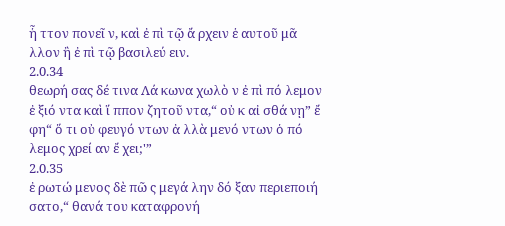ἧ ττον πονεῖ ν, καὶ ἐ πὶ τῷ ἄ ρχειν ἑ αυτοῦ μᾶ λλον ἢ ἐ πὶ τῷ βασιλεύ ειν.
2.0.34
θεωρή σας δέ τινα Λά κωνα χωλὸ ν ἐ πὶ πό λεμον ἐ ξιό ντα καὶ ἵ ππον ζητοῦ ντα,“ οὐ κ αἰ σθά νῃ” ἔ φη“ ὅ τι οὐ φευγό ντων ἀ λλὰ μενό ντων ὁ πό λεμος χρεί αν ἔ χει;'”
2.0.35
ἐ ρωτώ μενος δὲ πῶ ς μεγά λην δό ξαν περιεποιή σατο,“ θανά του καταφρονή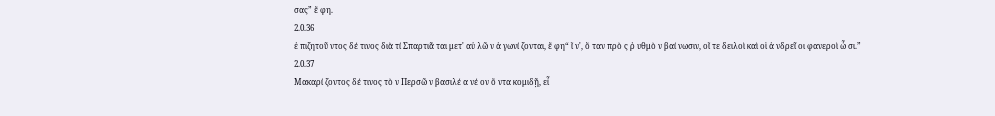σας” ἔ φη.
2.0.36
ἐ πιζητοῦ ντος δέ τινος διὰ τί Σπαρτιᾶ ται μετ' αὐ λῶ ν ἀ γωνί ζονται, ἔ φη“ ἵ ν', ὅ ταν πρὸ ς ῥ υθμὸ ν βαί νωσιν, οἵ τε δειλοὶ καὶ οἱ ἀ νδρεῖ οι φανεροὶ ὦ σι.”
2.0.37
Μακαρί ζοντος δέ τινος τὸ ν Περσῶ ν βασιλέ α νέ ον ὄ ντα κομιδῇ, εἶ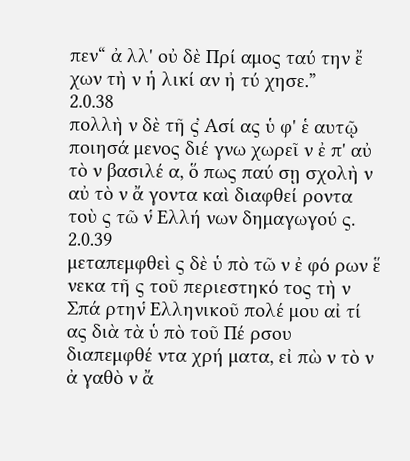πεν“ ἀ λλ' οὐ δὲ Πρί αμος ταύ την ἔ χων τὴ ν ἡ λικί αν ἠ τύ χησε.”
2.0.38
πολλὴ ν δὲ τῆ ς̓ Ασί ας ὑ φ' ἑ αυτῷ ποιησά μενος διέ γνω χωρεῖ ν ἐ π' αὐ τὸ ν βασιλέ α, ὅ πως παύ σῃ σχολὴ ν αὐ τὸ ν ἄ γοντα καὶ διαφθεί ροντα τοὺ ς τῶ ν̔ Ελλή νων δημαγωγού ς.
2.0.39
μεταπεμφθεὶ ς δὲ ὑ πὸ τῶ ν ἐ φό ρων ἕ νεκα τῆ ς τοῦ περιεστηκό τος τὴ ν Σπά ρτην̔ Ελληνικοῦ πολέ μου αἰ τί ας διὰ τὰ ὑ πὸ τοῦ Πέ ρσου διαπεμφθέ ντα χρή ματα, εἰ πὼ ν τὸ ν ἀ γαθὸ ν ἄ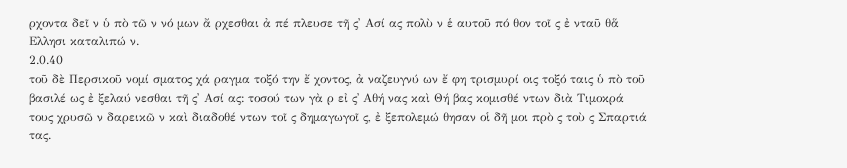ρχοντα δεῖ ν ὑ πὸ τῶ ν νό μων ἄ ρχεσθαι ἀ πέ πλευσε τῆ ς̓ Ασί ας πολὺ ν ἑ αυτοῦ πό θον τοῖ ς ἐ νταῦ θἅ Ελλησι καταλιπώ ν.
2.0.40
τοῦ δὲ Περσικοῦ νομί σματος χά ραγμα τοξό την ἔ χοντος, ἀ ναζευγνύ ων ἔ φη τρισμυρί οις τοξό ταις ὑ πὸ τοῦ βασιλέ ως ἐ ξελαύ νεσθαι τῆ ς̓ Ασί ας: τοσού των γὰ ρ εἰ ς̓ Αθή νας καὶ Θή βας κομισθέ ντων διὰ Τιμοκρά τους χρυσῶ ν δαρεικῶ ν καὶ διαδοθέ ντων τοῖ ς δημαγωγοῖ ς, ἐ ξεπολεμώ θησαν οἱ δῆ μοι πρὸ ς τοὺ ς Σπαρτιά τας.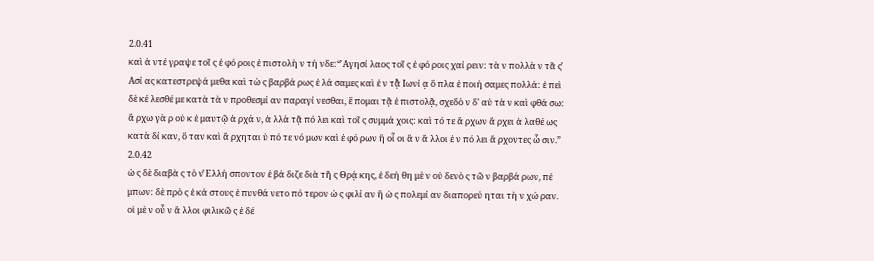2.0.41
καὶ ἀ ντέ γραψε τοῖ ς ἐ φό ροις ἐ πιστολὴ ν τή νδε:“̓ Αγησί λαος τοῖ ς ἐ φό ροις χαί ρειν: τὰ ν πολλὰ ν τᾶ ς̓ Ασί ας κατεστρεψά μεθα καὶ τὼ ς βαρβά ρως ἐ λά σαμες καὶ ἐ ν τᾷ̓ Ιωνί ᾳ ὅ πλα ἐ ποιή σαμες πολλά: ἐ πεὶ δὲ κέ λεσθέ με κατὰ τὰ ν προθεσμί αν παραγί νεσθαι, ἕ πομαι τᾷ ἐ πιστολᾷ, σχεδὸ ν δ' αὐ τὰ ν καὶ φθά σω: ἄ ρχω γὰ ρ οὐ κ ἐ μαυτῷ ἀ ρχά ν, ἀ λλὰ τᾷ πό λει καὶ τοῖ ς συμμά χοις: καὶ τό τε ἄ ρχων ἄ ρχει ἀ λαθέ ως κατὰ δί καν, ὅ ταν καὶ ἄ ρχηται ὑ πό τε νό μων καὶ ἐ φό ρων ἢ οἷ οι ἂ ν ἄ λλοι ἐ ν πό λει ἄ ρχοντες ὦ σιν.”
2.0.42
ὡ ς δὲ διαβὰ ς τὸ ν̔ Ελλή σποντον ἐ βά διζε διὰ τῆ ς Θρᾴ κης, ἐ δεή θη μὲ ν οὐ δενὸ ς τῶ ν βαρβά ρων, πέ μπων: δὲ πρὸ ς ἑ κά στους ἐ πυνθά νετο πό τερον ὡ ς φιλί αν ἢ ὡ ς πολεμί αν διαπορεύ ηται τὴ ν χώ ραν. οἱ μὲ ν οὖ ν ἄ λλοι φιλικῶ ς ἐ δέ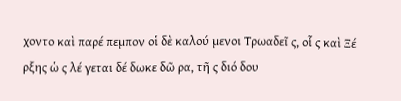χοντο καὶ παρέ πεμπον οἱ δὲ καλού μενοι Τρωαδεῖ ς, οἷ ς καὶ Ξέ ρξης ὡ ς λέ γεται δέ δωκε δῶ ρα, τῆ ς διό δου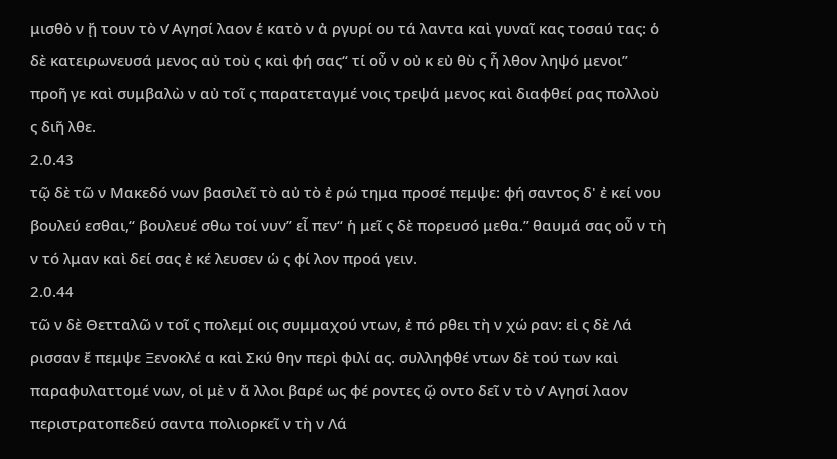μισθὸ ν ᾔ τουν τὸ ν̓ Αγησί λαον ἑ κατὸ ν ἀ ργυρί ου τά λαντα καὶ γυναῖ κας τοσαύ τας: ὁ δὲ κατειρωνευσά μενος αὐ τοὺ ς καὶ φή σας“ τί οὖ ν οὐ κ εὐ θὺ ς ἦ λθον ληψό μενοι” προῆ γε καὶ συμβαλὼ ν αὐ τοῖ ς παρατεταγμέ νοις τρεψά μενος καὶ διαφθεί ρας πολλοὺ ς διῆ λθε.
2.0.43
τῷ δὲ τῶ ν Μακεδό νων βασιλεῖ τὸ αὐ τὸ ἐ ρώ τημα προσέ πεμψε: φή σαντος δ' ἐ κεί νου βουλεύ εσθαι,“ βουλευέ σθω τοί νυν” εἶ πεν“ ἡ μεῖ ς δὲ πορευσό μεθα.” θαυμά σας οὖ ν τὴ ν τό λμαν καὶ δεί σας ἐ κέ λευσεν ὡ ς φί λον προά γειν.
2.0.44
τῶ ν δὲ Θετταλῶ ν τοῖ ς πολεμί οις συμμαχού ντων, ἐ πό ρθει τὴ ν χώ ραν: εἰ ς δὲ Λά ρισσαν ἔ πεμψε Ξενοκλέ α καὶ Σκύ θην περὶ φιλί ας. συλληφθέ ντων δὲ τού των καὶ παραφυλαττομέ νων, οἱ μὲ ν ἄ λλοι βαρέ ως φέ ροντες ᾤ οντο δεῖ ν τὸ ν̓ Αγησί λαον περιστρατοπεδεύ σαντα πολιορκεῖ ν τὴ ν Λά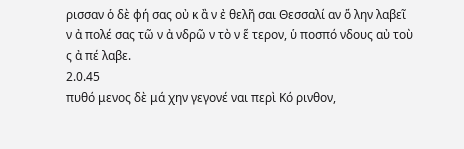ρισσαν ὁ δὲ φή σας οὐ κ ἂ ν ἐ θελῆ σαι Θεσσαλί αν ὅ λην λαβεῖ ν ἀ πολέ σας τῶ ν ἀ νδρῶ ν τὸ ν ἕ τερον, ὑ ποσπό νδους αὐ τοὺ ς ἀ πέ λαβε.
2.0.45
πυθό μενος δὲ μά χην γεγονέ ναι περὶ Κό ρινθον,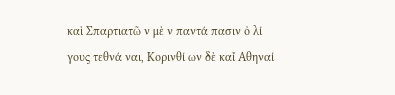καὶ Σπαρτιατῶ ν μὲ ν παντά πασιν ὀ λί γους τεθνά ναι, Κορινθί ων δὲ καὶ̓ Αθηναί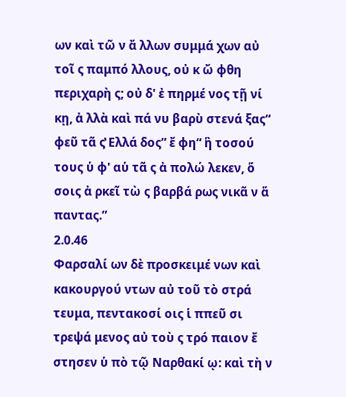ων καὶ τῶ ν ἄ λλων συμμά χων αὐ τοῖ ς παμπό λλους, οὐ κ ὤ φθη περιχαρὴ ς; οὐ δ' ἐ πηρμέ νος τῇ νί κῃ, ἀ λλὰ καὶ πά νυ βαρὺ στενά ξας“ φεῦ τᾶ ς̔ Ελλά δος” ἔ φη“ ἣ τοσού τους ὑ φ' αὑ τᾶ ς ἀ πολώ λεκεν, ὅ σοις ἀ ρκεῖ τὼ ς βαρβά ρως νικᾶ ν ἅ παντας.”
2.0.46
Φαρσαλί ων δὲ προσκειμέ νων καὶ κακουργού ντων αὐ τοῦ τὸ στρά τευμα, πεντακοσί οις ἱ ππεῦ σι τρεψά μενος αὐ τοὺ ς τρό παιον ἔ στησεν ὑ πὸ τῷ Ναρθακί ῳ: καὶ τὴ ν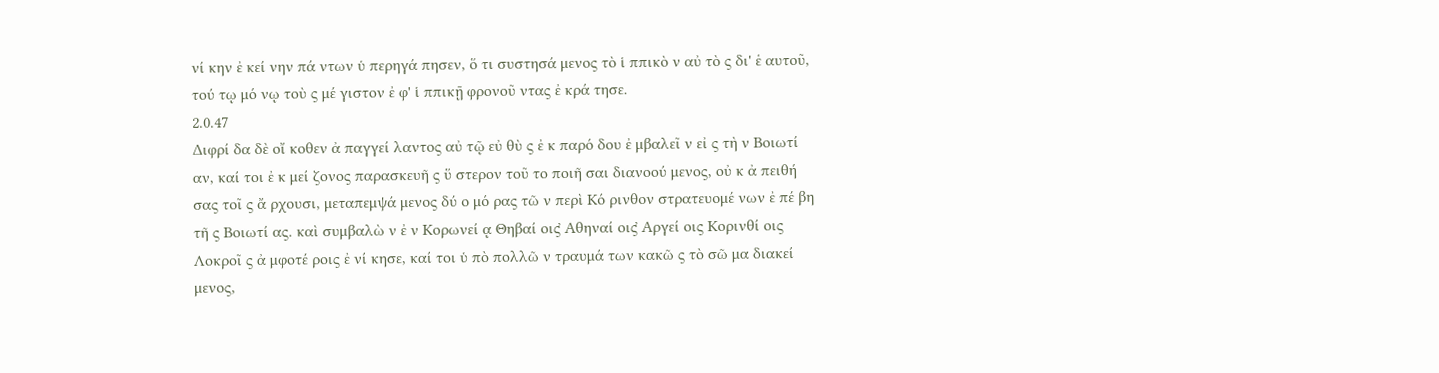νί κην ἐ κεί νην πά ντων ὑ περηγά πησεν, ὅ τι συστησά μενος τὸ ἱ ππικὸ ν αὐ τὸ ς δι' ἑ αυτοῦ, τού τῳ μό νῳ τοὺ ς μέ γιστον ἐ φ' ἱ ππικῇ φρονοῦ ντας ἐ κρά τησε.
2.0.47
Διφρί δα δὲ οἴ κοθεν ἀ παγγεί λαντος αὐ τῷ εὐ θὺ ς ἐ κ παρό δου ἐ μβαλεῖ ν εἰ ς τὴ ν Βοιωτί αν, καί τοι ἐ κ μεί ζονος παρασκευῆ ς ὕ στερον τοῦ το ποιῆ σαι διανοού μενος, οὐ κ ἀ πειθή σας τοῖ ς ἄ ρχουσι, μεταπεμψά μενος δύ ο μό ρας τῶ ν περὶ Κό ρινθον στρατευομέ νων ἐ πέ βη τῆ ς Βοιωτί ας. καὶ συμβαλὼ ν ἐ ν Κορωνεί ᾳ Θηβαί οις̓ Αθηναί οις̓ Αργεί οις Κορινθί οις Λοκροῖ ς ἀ μφοτέ ροις ἐ νί κησε, καί τοι ὑ πὸ πολλῶ ν τραυμά των κακῶ ς τὸ σῶ μα διακεί μενος,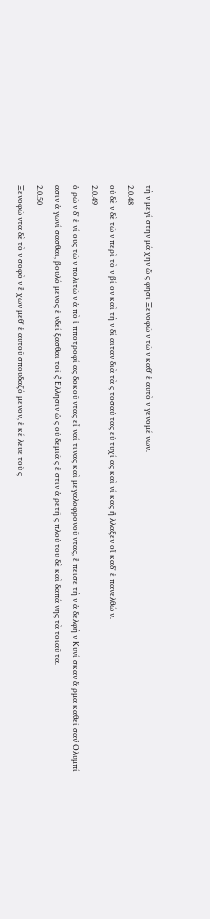τὴ ν μεγί στην μά χην ὥ ς φησι Ξενοφῶ ν τῶ ν καθ' ἑ αυτὸ ν γενομέ νων.
2.0.48
οὐ δὲ ν δὲ τῶ ν περὶ τὸ ν βί ον καὶ τὴ ν δί αιταν διὰ τὰ ς τοσαύ τας εὐ τυχί ας καὶ νί κας ἤ λλαξεν οἴ καδ' ἐ πανελθώ ν.
2.0.49
ὁ ρῶ ν δ' ἐ νί ους τῶ ν πολιτῶ ν ἀ πὸ ἱ πποτροφί ας δοκοῦ ντας εἶ ναί τινας καὶ μεγαλοφρονοῦ ντας, ἔ πεισε τὴ ν ἀ δελφὴ ν Κυνί σκαν ἅ ρμα καθεῖ σαν̓ Ολυμπί ασιν ἀ γωνί σασθαι, βουλό μενος ἐ νδεί ξασθαι τοῖ ς̔́ Ελλησιν ὡ ς οὐ δεμιᾶ ς ἐ στιν ἀ ρετῆ ς πλού του δὲ καὶ δαπά νης τὰ τοιαῦ τα.
2.0.50
Ξενοφῶ ντα δὲ τὸ ν σοφὸ ν ἔ χων μεθ' ἑ αυτοῦ σπουδαζό μενον, ἐ κέ λευε τοὺ ς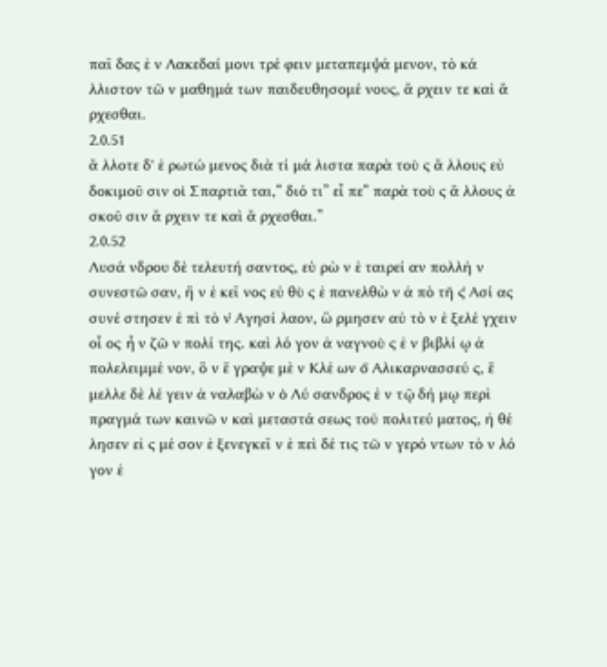παῖ δας ἐ ν Λακεδαί μονι τρέ φειν μεταπεμψά μενον, τὸ κά λλιστον τῶ ν μαθημά των παιδευθησομέ νους, ἄ ρχειν τε καὶ ἄ ρχεσθαι.
2.0.51
ἄ λλοτε δ' ἐ ρωτώ μενος διὰ τί μά λιστα παρὰ τοὺ ς ἄ λλους εὐ δοκιμοῦ σιν οἱ Σπαρτιᾶ ται,“ διό τι” εἶ πε“ παρὰ τοὺ ς ἄ λλους ἀ σκοῦ σιν ἄ ρχειν τε καὶ ἄ ρχεσθαι.”
2.0.52
Λυσά νδρου δὲ τελευτή σαντος, εὑ ρὼ ν ἑ ταιρεί αν πολλὴ ν συνεστῶ σαν, ἣ ν ἐ κεῖ νος εὐ θὺ ς ἐ πανελθὼ ν ἀ πὸ τῆ ς̓ Ασί ας συνέ στησεν ἐ πὶ τὸ ν̓ Αγησί λαον, ὥ ρμησεν αὐ τὸ ν ἐ ξελέ γχειν οἷ ος ἦ ν ζῶ ν πολί της. καὶ λό γον ἀ ναγνοὺ ς ἐ ν βιβλί ῳ ἀ πολελειμμέ νον, ὃ ν ἔ γραψε μὲ ν Κλέ ων ὁ̔ Αλικαρνασσεύ ς, ἔ μελλε δὲ λέ γειν ἀ ναλαβὼ ν ὁ Λύ σανδρος ἐ ν τῷ δή μῳ περὶ πραγμά των καινῶ ν καὶ μεταστά σεως τοῦ πολιτεύ ματος, ἠ θέ λησεν εἰ ς μέ σον ἐ ξενεγκεῖ ν ἐ πεὶ δέ τις τῶ ν γερό ντων τὸ ν λό γον ἐ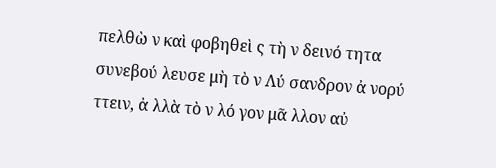πελθὼ ν καὶ φοβηθεὶ ς τὴ ν δεινό τητα συνεβού λευσε μὴ τὸ ν Λύ σανδρον ἀ νορύ ττειν, ἀ λλὰ τὸ ν λό γον μᾶ λλον αὐ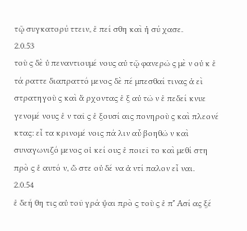τῷ συγκατορύ ττειν, ἐ πεί σθη καὶ ἡ σύ χασε.
2.0.53
τοὺ ς δὲ ὑ πεναντιουμέ νους αὐ τῷ φανερῶ ς μὲ ν οὐ κ ἐ τά ραττε διαπραττό μενος δὲ πέ μπεσθαί τινας ἀ εὶ στρατηγοὺ ς καὶ ἄ ρχοντας ἐ ξ αὐ τῶ ν ἐ πεδεί κνυε γενομέ νους ἐ ν ταῖ ς ἐ ξουσί αις πονηροὺ ς καὶ πλεονέ κτας: εἶ τα κρινομέ νοις πά λιν αὖ βοηθῶ ν καὶ συναγωνιζό μενος οἰ κεί ους ἐ ποιεῖ το καὶ μεθί στη πρὸ ς ἑ αυτό ν, ὥ στε οὐ δέ να ἀ ντί παλον εἶ ναι.
2.0.54
ἐ δεή θη τις αὐ τοῦ γρά ψαι πρὸ ς τοὺ ς ἐ π'̓ Ασί ας ξέ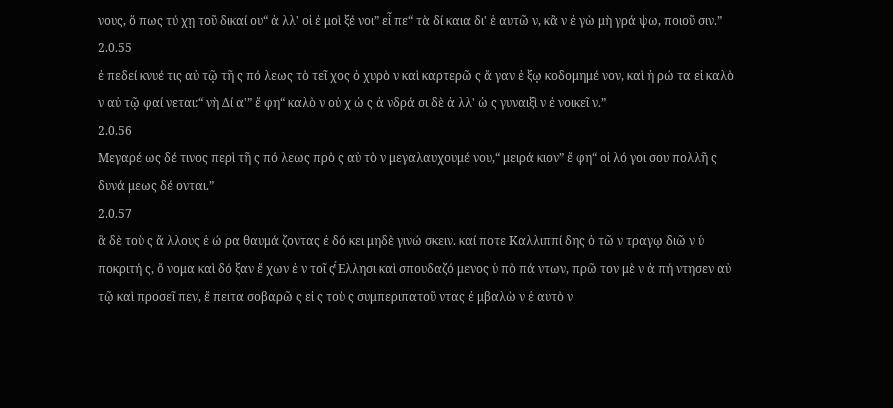νους, ὅ πως τύ χῃ τοῦ δικαί ου“ ἀ λλ' οἱ ἐ μοὶ ξέ νοι” εἶ πε“ τὰ δί καια δι' ἑ αυτῶ ν, κἂ ν ἐ γὼ μὴ γρά ψω, ποιοῦ σιν.”
2.0.55
ἐ πεδεί κνυέ τις αὐ τῷ τῆ ς πό λεως τὸ τεῖ χος ὀ χυρὸ ν καὶ καρτερῶ ς ἄ γαν ἐ ξῳ κοδομημέ νον, καὶ ἠ ρώ τα εἰ καλὸ ν αὐ τῷ φαί νεται:“ νὴ Δί α'” ἔ φη“ καλὸ ν οὐ χ ὡ ς ἀ νδρά σι δὲ ἀ λλ' ὡ ς γυναιξὶ ν ἐ νοικεῖ ν.”
2.0.56
Μεγαρέ ως δέ τινος περὶ τῆ ς πό λεως πρὸ ς αὐ τὸ ν μεγαλαυχουμέ νου,“ μειρά κιον” ἔ φη“ οἱ λό γοι σου πολλῆ ς δυνά μεως δέ ονται.”
2.0.57
ἃ δὲ τοὺ ς ἄ λλους ἑ ώ ρα θαυμά ζοντας ἐ δό κει μηδὲ γινώ σκειν. καί ποτε Καλλιππί δης ὁ τῶ ν τραγῳ διῶ ν ὑ ποκριτή ς, ὄ νομα καὶ δό ξαν ἔ χων ἐ ν τοῖ ς̔́ Ελλησι καὶ σπουδαζό μενος ὑ πὸ πά ντων, πρῶ τον μὲ ν ἀ πή ντησεν αὐ τῷ καὶ προσεῖ πεν, ἔ πειτα σοβαρῶ ς εἰ ς τοὺ ς συμπεριπατοῦ ντας ἐ μβαλὼ ν ἑ αυτὸ ν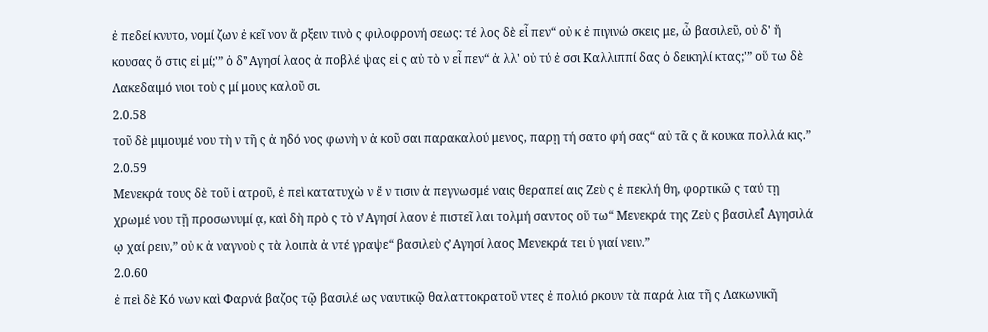ἐ πεδεί κνυτο, νομί ζων ἐ κεῖ νον ἄ ρξειν τινὸ ς φιλοφρονή σεως: τέ λος δὲ εἶ πεν“ οὐ κ ἐ πιγινώ σκεις με, ὦ βασιλεῦ, οὐ δ' ἤ κουσας ὅ στις εἰ μί;'” ὁ δ'̓ Αγησί λαος ἀ ποβλέ ψας εἰ ς αὐ τὸ ν εἶ πεν“ ἀ λλ' οὐ τύ ἐ σσι Καλλιππί δας ὁ δεικηλί κτας;'” οὕ τω δὲ Λακεδαιμό νιοι τοὺ ς μί μους καλοῦ σι.
2.0.58
τοῦ δὲ μιμουμέ νου τὴ ν τῆ ς ἀ ηδό νος φωνὴ ν ἀ κοῦ σαι παρακαλού μενος, παρῃ τή σατο φή σας“ αὐ τᾶ ς ἄ κουκα πολλά κις.”
2.0.59
Μενεκρά τους δὲ τοῦ ἰ ατροῦ, ἐ πεὶ κατατυχὼ ν ἔ ν τισιν ἀ πεγνωσμέ ναις θεραπεί αις Ζεὺ ς ἐ πεκλή θη, φορτικῶ ς ταύ τῃ χρωμέ νου τῇ προσωνυμί ᾳ, καὶ δὴ πρὸ ς τὸ ν̓ Αγησί λαον ἐ πιστεῖ λαι τολμή σαντος οὕ τω“ Μενεκρά της Ζεὺ ς βασιλεῖ̓ Αγησιλά ῳ χαί ρειν,” οὐ κ ἀ ναγνοὺ ς τὰ λοιπὰ ἀ ντέ γραψε“ βασιλεὺ ς̓ Αγησί λαος Μενεκρά τει ὑ γιαί νειν.”
2.0.60
ἐ πεὶ δὲ Κό νων καὶ Φαρνά βαζος τῷ βασιλέ ως ναυτικῷ θαλαττοκρατοῦ ντες ἐ πολιό ρκουν τὰ παρά λια τῆ ς Λακωνικῆ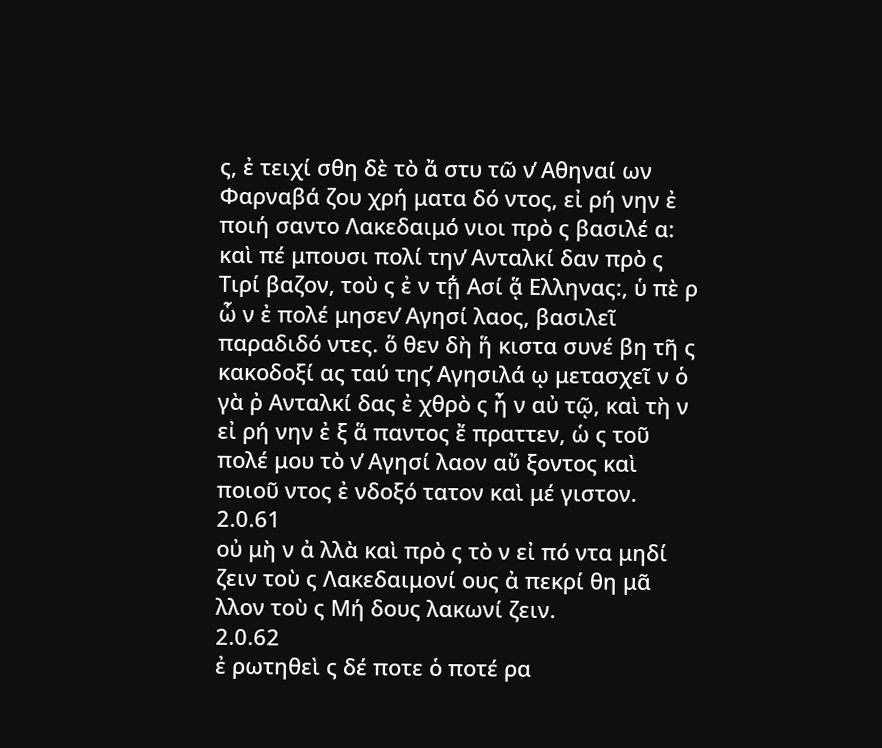ς, ἐ τειχί σθη δὲ τὸ ἄ στυ τῶ ν̓ Αθηναί ων Φαρναβά ζου χρή ματα δό ντος, εἰ ρή νην ἐ ποιή σαντο Λακεδαιμό νιοι πρὸ ς βασιλέ α: καὶ πέ μπουσι πολί την̓ Ανταλκί δαν πρὸ ς Τιρί βαζον, τοὺ ς ἐ ν τῇ̓ Ασί ᾅ Ελληνας:, ὑ πὲ ρ ὧ ν ἐ πολέ μησεν̓ Αγησί λαος, βασιλεῖ παραδιδό ντες. ὅ θεν δὴ ἥ κιστα συνέ βη τῆ ς κακοδοξί ας ταύ της̓ Αγησιλά ῳ μετασχεῖ ν ὁ γὰ ῤ Ανταλκί δας ἐ χθρὸ ς ἦ ν αὐ τῷ, καὶ τὴ ν εἰ ρή νην ἐ ξ ἅ παντος ἔ πραττεν, ὡ ς τοῦ πολέ μου τὸ ν̓ Αγησί λαον αὔ ξοντος καὶ ποιοῦ ντος ἐ νδοξό τατον καὶ μέ γιστον.
2.0.61
οὐ μὴ ν ἀ λλὰ καὶ πρὸ ς τὸ ν εἰ πό ντα μηδί ζειν τοὺ ς Λακεδαιμονί ους ἀ πεκρί θη μᾶ λλον τοὺ ς Μή δους λακωνί ζειν.
2.0.62
ἐ ρωτηθεὶ ς δέ ποτε ὁ ποτέ ρα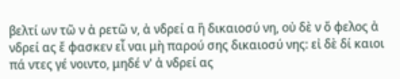βελτί ων τῶ ν ἀ ρετῶ ν, ἀ νδρεί α ἢ δικαιοσύ νη, οὐ δὲ ν ὄ φελος ἀ νδρεί ας ἔ φασκεν εἶ ναι μὴ παρού σης δικαιοσύ νης: εἰ δὲ δί καιοι πά ντες γέ νοιντο, μηδέ ν' ἀ νδρεί ας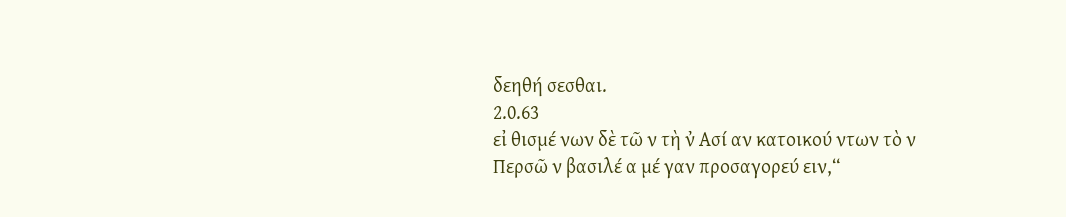δεηθή σεσθαι.
2.0.63
εἰ θισμέ νων δὲ τῶ ν τὴ ν̓ Ασί αν κατοικού ντων τὸ ν Περσῶ ν βασιλέ α μέ γαν προσαγορεύ ειν,“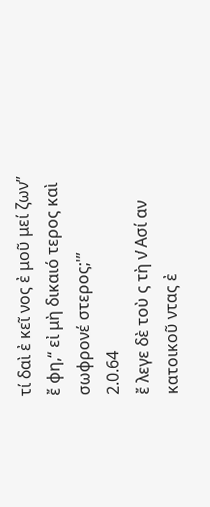τί δαὶ ἐ κεῖ νος ἐ μοῦ μεί ζων” ἔ φη,“ εἰ μὴ δικαιό τερος καὶ σωφρονέ στερος;'”
2.0.64
ἔ λεγε δὲ τοὺ ς τὴ ν̓ Ασί αν κατοικοῦ ντας ἐ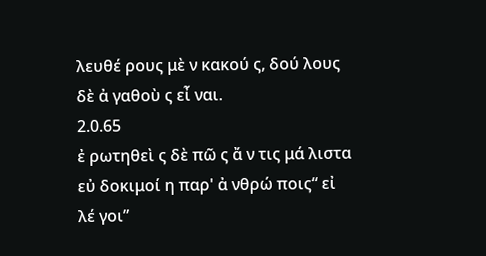λευθέ ρους μὲ ν κακού ς, δού λους δὲ ἀ γαθοὺ ς εἶ ναι.
2.0.65
ἐ ρωτηθεὶ ς δὲ πῶ ς ἄ ν τις μά λιστα εὐ δοκιμοί η παρ' ἀ νθρώ ποις“ εἰ λέ γοι”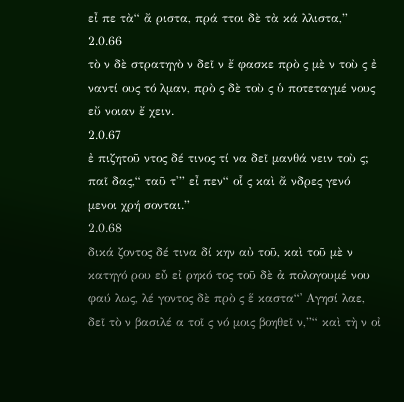εἶ πε τὰ“ ἄ ριστα, πρά ττοι δὲ τὰ κά λλιστα,”
2.0.66
τὸ ν δὲ στρατηγὸ ν δεῖ ν ἔ φασκε πρὸ ς μὲ ν τοὺ ς ἐ ναντί ους τό λμαν, πρὸ ς δὲ τοὺ ς ὑ ποτεταγμέ νους εὔ νοιαν ἔ χειν.
2.0.67
ἐ πιζητοῦ ντος δέ τινος τί να δεῖ μανθά νειν τοὺ ς; παῖ δας,“ ταῦ τ'” εἶ πεν“ οἷ ς καὶ ἄ νδρες γενό μενοι χρή σονται.”
2.0.68
δικά ζοντος δέ τινα δί κην αὐ τοῦ, καὶ τοῦ μὲ ν κατηγό ρου εὖ εἰ ρηκό τος τοῦ δὲ ἀ πολογουμέ νου φαύ λως, λέ γοντος δὲ πρὸ ς ἕ καστα“̓ Αγησί λαε, δεῖ τὸ ν βασιλέ α τοῖ ς νό μοις βοηθεῖ ν,”“ καὶ τὴ ν οἰ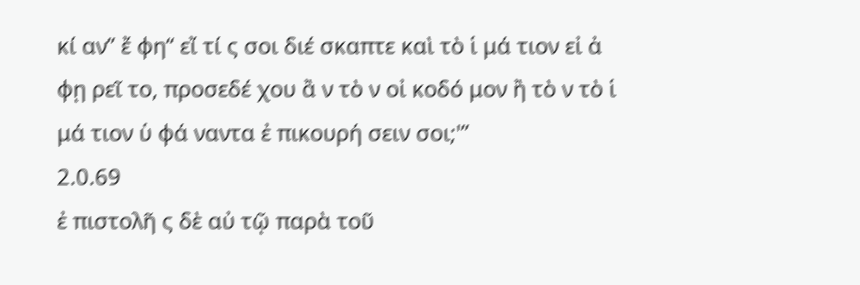κί αν” ἔ φη“ εἴ τί ς σοι διέ σκαπτε καὶ τὸ ἱ μά τιον εἰ ἀ φῃ ρεῖ το, προσεδέ χου ἂ ν τὸ ν οἰ κοδό μον ἢ τὸ ν τὸ ἱ μά τιον ὑ φά ναντα ἐ πικουρή σειν σοι;'”
2.0.69
ἐ πιστολῆ ς δὲ αὐ τῷ παρὰ τοῦ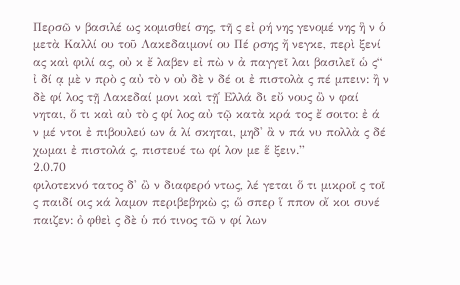Περσῶ ν βασιλέ ως κομισθεί σης, τῆ ς εἰ ρή νης γενομέ νης ἣ ν ὁ μετὰ Καλλί ου τοῦ Λακεδαιμονί ου Πέ ρσης ἤ νεγκε, περὶ ξενί ας καὶ φιλί ας, οὐ κ ἔ λαβεν εἰ πὼ ν ἀ παγγεῖ λαι βασιλεῖ ὡ ς“ ἰ δί ᾳ μὲ ν πρὸ ς αὐ τὸ ν οὐ δὲ ν δέ οι ἐ πιστολὰ ς πέ μπειν: ἢ ν δὲ φί λος τῇ Λακεδαί μονι καὶ τῇ̔ Ελλά δι εὔ νους ὢ ν φαί νηται, ὅ τι καὶ αὐ τὸ ς φί λος αὐ τῷ κατὰ κρά τος ἔ σοιτο: ἐ ά ν μέ ντοι ἐ πιβουλεύ ων ἁ λί σκηται, μηδ' ἂ ν πά νυ πολλὰ ς δέ χωμαι ἐ πιστολά ς, πιστευέ τω φί λον με ἕ ξειν.”
2.0.70
φιλοτεκνό τατος δ' ὢ ν διαφερό ντως, λέ γεται ὅ τι μικροῖ ς τοῖ ς παιδί οις κά λαμον περιβεβηκὼ ς; ὥ σπερ ἵ ππον οἴ κοι συνέ παιζεν: ὀ φθεὶ ς δὲ ὑ πό τινος τῶ ν φί λων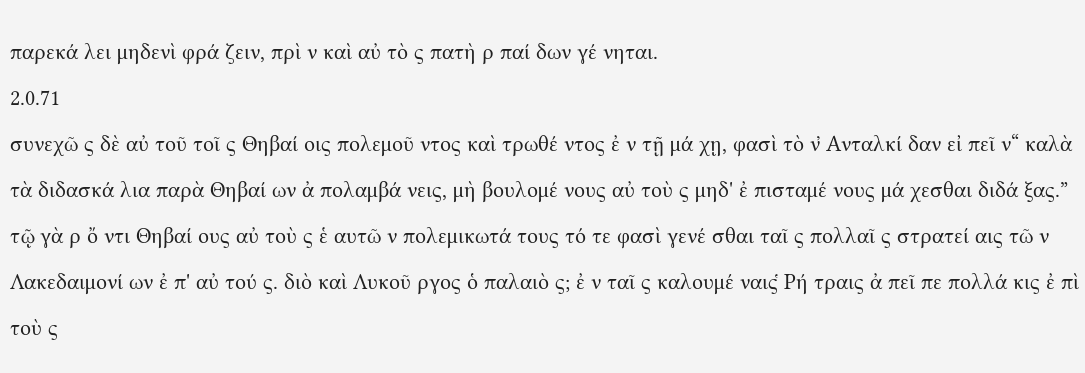παρεκά λει μηδενὶ φρά ζειν, πρὶ ν καὶ αὐ τὸ ς πατὴ ρ παί δων γέ νηται.
2.0.71
συνεχῶ ς δὲ αὐ τοῦ τοῖ ς Θηβαί οις πολεμοῦ ντος καὶ τρωθέ ντος ἐ ν τῇ μά χῃ, φασὶ τὸ ν̓ Ανταλκί δαν εἰ πεῖ ν“ καλὰ τὰ διδασκά λια παρὰ Θηβαί ων ἀ πολαμβά νεις, μὴ βουλομέ νους αὐ τοὺ ς μηδ' ἐ πισταμέ νους μά χεσθαι διδά ξας.” τῷ γὰ ρ ὄ ντι Θηβαί ους αὐ τοὺ ς ἑ αυτῶ ν πολεμικωτά τους τό τε φασὶ γενέ σθαι ταῖ ς πολλαῖ ς στρατεί αις τῶ ν Λακεδαιμονί ων ἐ π' αὐ τού ς. διὸ καὶ Λυκοῦ ργος ὁ παλαιὸ ς; ἐ ν ταῖ ς καλουμέ ναις̔ Ρή τραις ἀ πεῖ πε πολλά κις ἐ πὶ τοὺ ς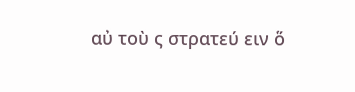αὐ τοὺ ς στρατεύ ειν ὅ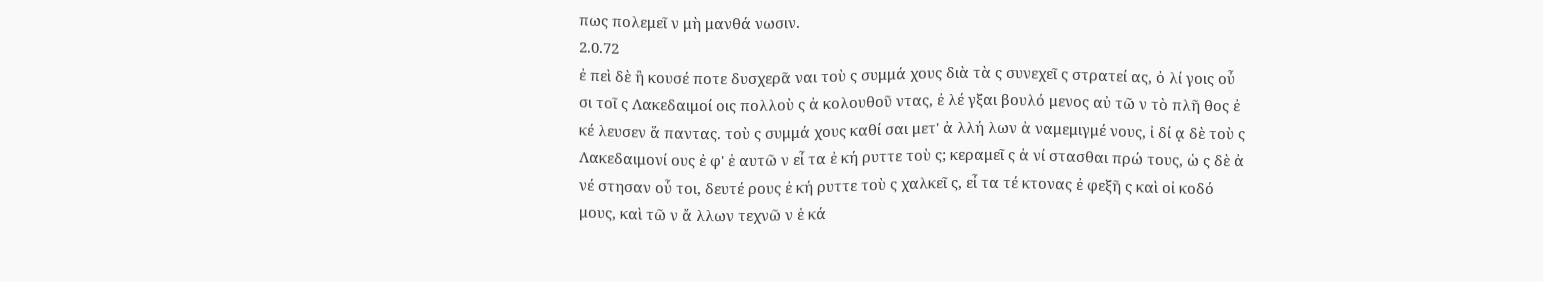πως πολεμεῖ ν μὴ μανθά νωσιν.
2.0.72
ἐ πεὶ δὲ ἢ κουσέ ποτε δυσχερᾶ ναι τοὺ ς συμμά χους διὰ τὰ ς συνεχεῖ ς στρατεί ας, ὀ λί γοις οὖ σι τοῖ ς Λακεδαιμοί οις πολλοὺ ς ἀ κολουθοῦ ντας, ἐ λέ γξαι βουλό μενος αὐ τῶ ν τὸ πλῆ θος ἐ κέ λευσεν ἅ παντας. τοὺ ς συμμά χους καθί σαι μετ' ἀ λλή λων ἀ ναμεμιγμέ νους, ἰ δί ᾳ δὲ τοὺ ς Λακεδαιμονί ους ἐ φ' ἑ αυτῶ ν εἶ τα ἐ κή ρυττε τοὺ ς; κεραμεῖ ς ἀ νί στασθαι πρώ τους, ὡ ς δὲ ἀ νέ στησαν οὗ τοι, δευτέ ρους ἐ κή ρυττε τοὺ ς χαλκεῖ ς, εἶ τα τέ κτονας ἐ φεξῆ ς καὶ οἰ κοδό μους, καὶ τῶ ν ἄ λλων τεχνῶ ν ἑ κά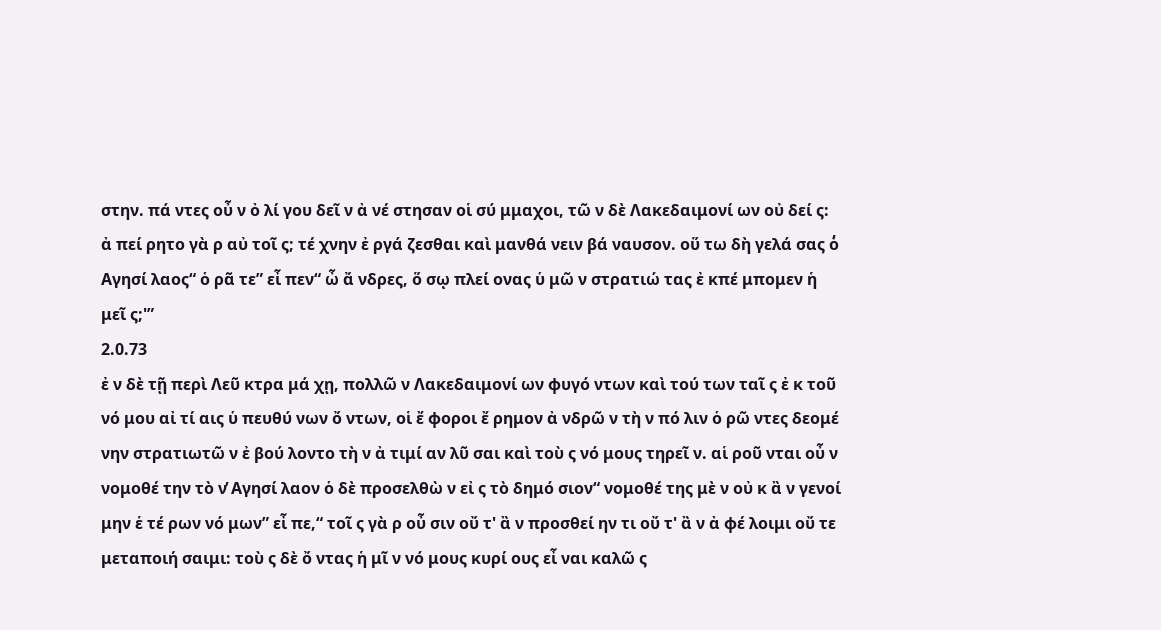στην. πά ντες οὖ ν ὀ λί γου δεῖ ν ἀ νέ στησαν οἱ σύ μμαχοι, τῶ ν δὲ Λακεδαιμονί ων οὐ δεί ς: ἀ πεί ρητο γὰ ρ αὐ τοῖ ς; τέ χνην ἐ ργά ζεσθαι καὶ μανθά νειν βά ναυσον. οὕ τω δὴ γελά σας ὁ̓ Αγησί λαος“ ὁ ρᾶ τε” εἶ πεν“ ὦ ἄ νδρες, ὅ σῳ πλεί ονας ὑ μῶ ν στρατιώ τας ἐ κπέ μπομεν ἡ μεῖ ς;'”
2.0.73
ἐ ν δὲ τῇ περὶ Λεῦ κτρα μά χῃ, πολλῶ ν Λακεδαιμονί ων φυγό ντων καὶ τού των ταῖ ς ἐ κ τοῦ νό μου αἰ τί αις ὑ πευθύ νων ὄ ντων, οἱ ἔ φοροι ἔ ρημον ἀ νδρῶ ν τὴ ν πό λιν ὁ ρῶ ντες δεομέ νην στρατιωτῶ ν ἐ βού λοντο τὴ ν ἀ τιμί αν λῦ σαι καὶ τοὺ ς νό μους τηρεῖ ν. αἱ ροῦ νται οὖ ν νομοθέ την τὸ ν̓ Αγησί λαον ὁ δὲ προσελθὼ ν εἰ ς τὸ δημό σιον“ νομοθέ της μὲ ν οὐ κ ἂ ν γενοί μην ἑ τέ ρων νό μων” εἶ πε,“ τοῖ ς γὰ ρ οὖ σιν οὔ τ' ἂ ν προσθεί ην τι οὔ τ' ἂ ν ἀ φέ λοιμι οὔ τε μεταποιή σαιμι: τοὺ ς δὲ ὄ ντας ἡ μῖ ν νό μους κυρί ους εἶ ναι καλῶ ς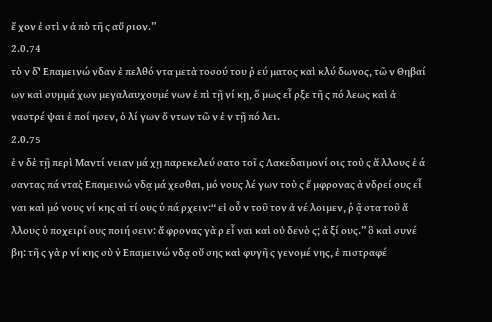ἔ χον ἐ στὶ ν ἀ πὸ τῆ ς αὔ ριον.”
2.0.74
τὸ ν δ'̓ Επαμεινώ νδαν ἐ πελθό ντα μετὰ τοσού του ῥ εύ ματος καὶ κλύ δωνος, τῶ ν Θηβαί ων καὶ συμμά χων μεγαλαυχουμέ νων ἐ πὶ τῇ νί κῃ, ὅ μως εἶ ρξε τῆ ς πό λεως καὶ ἀ ναστρέ ψαι ἐ ποί ησεν, ὀ λί γων ὄ ντων τῶ ν ἐ ν τῇ πό λει.
2.0.75
ἐ ν δὲ τῇ περὶ Μαντί νειαν μά χῃ παρεκελεύ σατο τοῖ ς Λακεδαιμονί οις τοὺ ς ἄ λλους ἐ ά σαντας πά ντας̓ Επαμεινώ νδᾳ μά χεσθαι, μό νους λέ γων τοὺ ς ἔ μφρονας ἀ νδρεί ους εἶ ναι καὶ μό νους νί κης αἰ τί ους ὑ πά ρχειν:“ εἰ οὖ ν τοῦ τον ἀ νέ λοιμεν, ῥ ᾷ στα τοῦ ἄ λλους ὑ ποχειρί ους ποιή σειν: ἄ φρονας γὰ ρ εἶ ναι καὶ οὐ δενὸ ς; ἀ ξί ους.” ὃ καὶ συνέ βη: τῆ ς γὰ ρ νί κης σὺ ν̓ Επαμεινώ νδᾳ οὔ σης καὶ φυγῆ ς γενομέ νης, ἐ πιστραφέ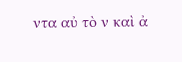ντα αὐ τὸ ν καὶ ἀ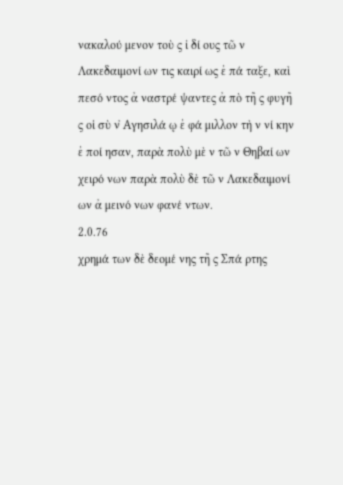νακαλού μενον τοὺ ς ἰ δί ους τῶ ν Λακεδαιμονί ων τις καιρί ως ἐ πά ταξε, καὶ πεσό ντος ἀ ναστρέ ψαντες ἀ πὸ τῆ ς φυγῆ ς οἱ σὺ ν̓ Αγησιλά ῳ ἐ φά μιλλον τὴ ν νί κην ἐ ποί ησαν, παρὰ πολὺ μὲ ν τῶ ν Θηβαί ων χειρό νων παρὰ πολὺ δὲ τῶ ν Λακεδαιμονί ων ἀ μεινό νων φανέ ντων.
2.0.76
χρημά των δὲ δεομέ νης τῆ ς Σπά ρτης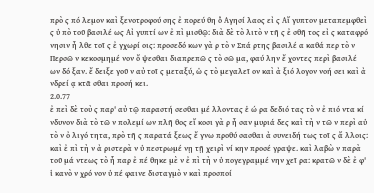πρὸ ς πό λεμον καὶ ξενοτροφού σης ἐ πορεύ θη ὁ̓ Αγησί λαος εἰ ς Αἴ γυπτον μεταπεμφθεὶ ς ὑ πὸ τοῦ βασιλέ ως Αἰ γυπτί ων ἐ πὶ μισθῷ: διὰ δὲ τὸ λιτὸ ν τῆ ς ἐ σθῆ τος εἰ ς καταφρό νησιν ἦ λθε τοῖ ς ἐ γχωρί οις: προσεδό κων γὰ ρ τὸ ν Σπά ρτης βασιλέ α καθά περ τὸ ν Περσῶ ν κεκοσμημέ νον ὄ ψεσθαι διαπρεπῶ ς τὸ σῶ μα, φαύ λην ἔ χοντες περὶ βασιλέ ων δό ξαν. ἔ δειξε γοῦ ν αὐ τοῖ ς μεταξύ, ὡ ς τὸ μεγαλεῖ ον καὶ ἀ ξιό λογον νοή σει καὶ ἀ νδρεί ᾳ κτᾶ σθαι προσή κει.
2.0.77
ἐ πεὶ δὲ τοὺ ς παρ' αὐ τῷ παραστή σεσθαι μέ λλοντας ἑ ώ ρα δεδιό τας τὸ ν ἐ πιό ντα κί νδυνον διὰ τὸ τῶ ν πολεμί ων πλῆ θος εἴ κοσι γὰ ρ ἦ σαν μυριά δες καὶ τὴ ν τῶ ν περὶ αὑ τὸ ν ὀ λιγό τητα, πρὸ τῆ ς παρατά ξεως ἔ γνω προθύ σασθαι ἀ συνειδή τως τοῖ ς ἄ λλοις: καὶ ἐ πὶ τὴ ν ἀ ριστερὰ ν ὑ πεστρωμέ νῃ τῇ χειρὶ νί κην προσέ γραψε. καὶ λαβὼ ν παρὰ τοῦ μά ντεως τὸ ἧ παρ ἐ πέ θηκε μὲ ν ἐ πὶ τὴ ν ὑ πογεγραμμέ νην χεῖ ρα: κρατῶ ν δὲ ἐ φ' ἱ κανὸ ν χρό νον ὑ πέ φαινε δισταγμὸ ν καὶ προσποί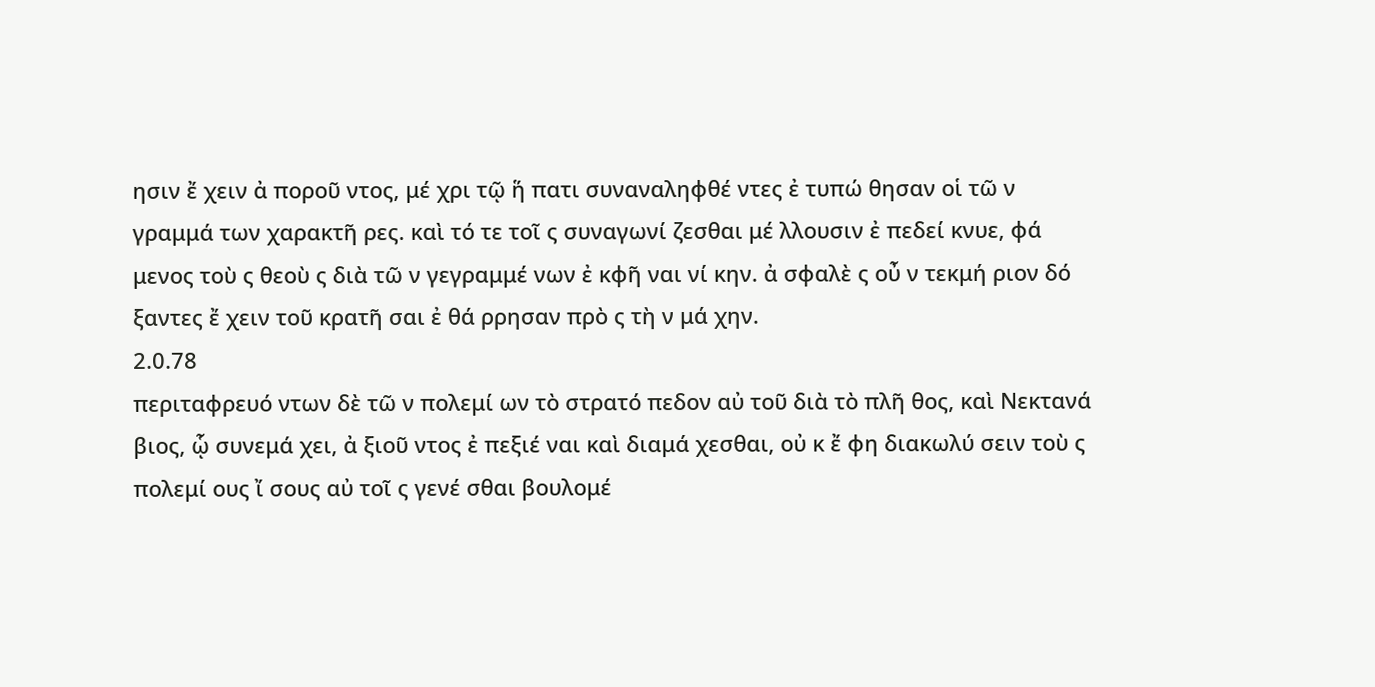ησιν ἔ χειν ἀ ποροῦ ντος, μέ χρι τῷ ἥ πατι συναναληφθέ ντες ἐ τυπώ θησαν οἱ τῶ ν γραμμά των χαρακτῆ ρες. καὶ τό τε τοῖ ς συναγωνί ζεσθαι μέ λλουσιν ἐ πεδεί κνυε, φά μενος τοὺ ς θεοὺ ς διὰ τῶ ν γεγραμμέ νων ἐ κφῆ ναι νί κην. ἀ σφαλὲ ς οὖ ν τεκμή ριον δό ξαντες ἔ χειν τοῦ κρατῆ σαι ἐ θά ρρησαν πρὸ ς τὴ ν μά χην.
2.0.78
περιταφρευό ντων δὲ τῶ ν πολεμί ων τὸ στρατό πεδον αὐ τοῦ διὰ τὸ πλῆ θος, καὶ Νεκτανά βιος, ᾧ συνεμά χει, ἀ ξιοῦ ντος ἐ πεξιέ ναι καὶ διαμά χεσθαι, οὐ κ ἔ φη διακωλύ σειν τοὺ ς πολεμί ους ἴ σους αὐ τοῖ ς γενέ σθαι βουλομέ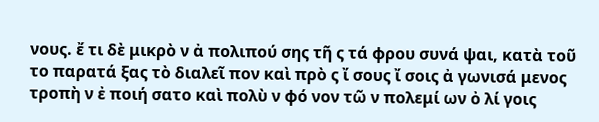νους. ἔ τι δὲ μικρὸ ν ἀ πολιπού σης τῆ ς τά φρου συνά ψαι, κατὰ τοῦ το παρατά ξας τὸ διαλεῖ πον καὶ πρὸ ς ἴ σους ἴ σοις ἀ γωνισά μενος τροπὴ ν ἐ ποιή σατο καὶ πολὺ ν φό νον τῶ ν πολεμί ων ὀ λί γοις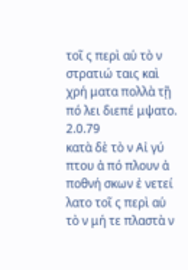τοῖ ς περὶ αὑ τὸ ν στρατιώ ταις καὶ χρή ματα πολλὰ τῇ πό λει διεπέ μψατο.
2.0.79
κατὰ δὲ τὸ ν Αἰ γύ πτου ἀ πό πλουν ἀ ποθνή σκων ἐ νετεί λατο τοῖ ς περὶ αὑ τὸ ν μή τε πλαστὰ ν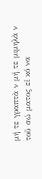μή τε γραπτὰ ν μή τε μιμηλὰ ν τοῦ σώ ματος εἰ κό να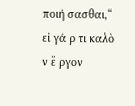ποιή σασθαι,“ εἰ γά ρ τι καλὸ ν ἔ ργον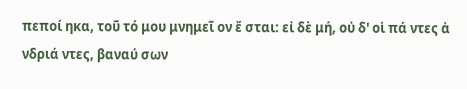πεποί ηκα, τοῦ τό μου μνημεῖ ον ἔ σται: εἰ δὲ μή, οὐ δ' οἱ πά ντες ἀ νδριά ντες, βαναύ σων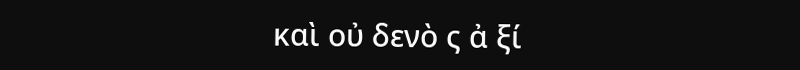καὶ οὐ δενὸ ς ἀ ξί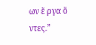ων ἔ ργα ὄ ντες.”